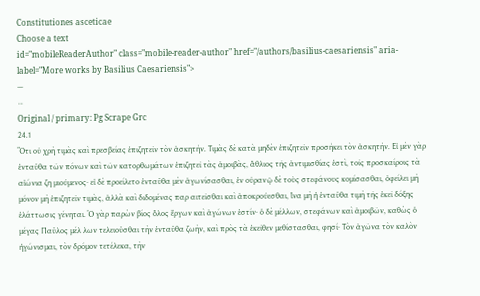Constitutiones asceticae
Choose a text
id="mobileReaderAuthor" class="mobile-reader-author" href="/authors/basilius-caesariensis" aria-label="More works by Basilius Caesariensis">
—
⋯
Original / primary: Pg Scrape Grc
24.1
Ὅτι οὐ χρὴ τιμὰς καὶ πρεσβείας ἐπιζητεῖν τὸν ἀσκητήν. Τιμὰς δὲ κατὰ μηδὲν ἐπιζητεῖν προσήκει τὸν ἀσκητήν. Εἰ μὲν γὰρ ἐνταῦθα τῶν πόνων καὶ τῶν κατορθωμάτων ἐπιζητεῖ τὰς ἀμοιβὰς, ἄθλιος τῆς ἀντιμισθίας ἐστὶ, τοῖς προσκαίροις τὰ αἰώνια ζη μιούμενος· εἰ δὲ προείλετο ἐνταῦθα μὲν ἀγωνίσασθαι, ἐν οὐρανῷ δὲ τοὺς στεφάνους κομίσασθαι, ὀφείλει μὴ μόνον μὴ ἐπιζητεῖν τιμὰς, ἀλλὰ καὶ διδομένας παρ αιτεῖσθαι καὶ ἀποκρούεσθαι, ἵνα μὴ ἡ ἐνταῦθα τιμὴ τῆς ἐκεῖ δόξης ἐλάττωσις γένηται. Ὁ γὰρ παρὼν βίος ὅλος ἔργων καὶ ἀγώνων ἐστίν· ὁ δὲ μέλλων, στεφάνων καὶ ἀμοιβῶν, καθὼς ὁ μέγας Παῦλος μέλ λων τελειοῦσθαι τὴν ἐνταῦθα ζωὴν, καὶ πρὸς τὰ ἐκεῖθεν μεθίστασθαι, φησί· Τὸν ἀγῶνα τὸν καλὸν ἠγώνισμαι, τὸν δρόμον τετέλεκα, τὴν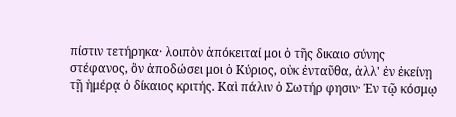πίστιν τετήρηκα· λοιπὸν ἀπόκειταί μοι ὁ τῆς δικαιο σύνης στέφανος, ὃν ἀποδώσει μοι ὁ Κύριος, οὐκ ἐνταῦθα, ἀλλ' ἐν ἐκείνῃ τῇ ἡμέρᾳ ὁ δίκαιος κριτής. Καὶ πάλιν ὁ Σωτήρ φησιν· Ἐν τῷ κόσμῳ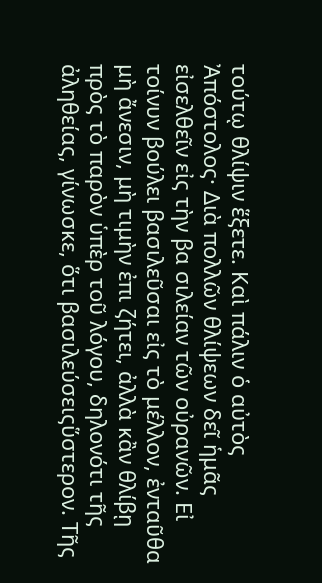τούτῳ θλίψιν ἕξετε. Καὶ πάλιν ὁ αὐτὸς Ἀπόστολος· Διὰ πολλῶν θλίψεων δεῖ ἡμᾶς εἰσελθεῖν εἰς τὴν βα σιλείαν τῶν οὐρανῶν. Εἰ τοίνυν βούλει βασιλεῦσαι εἰς τὸ μέλλον, ἐνταῦθα μὴ ἄνεσιν, μὴ τιμὴν ἐπι ζήτει, ἀλλὰ κἂν θλίβῃ πρὸς τὸ παρὸν ὑπὲρ τοῦ λόγου, δηλονότι τῆς ἀληθείας, γίνωσκε, ὅτι βασιλεύσειςὕστερον. Τῆς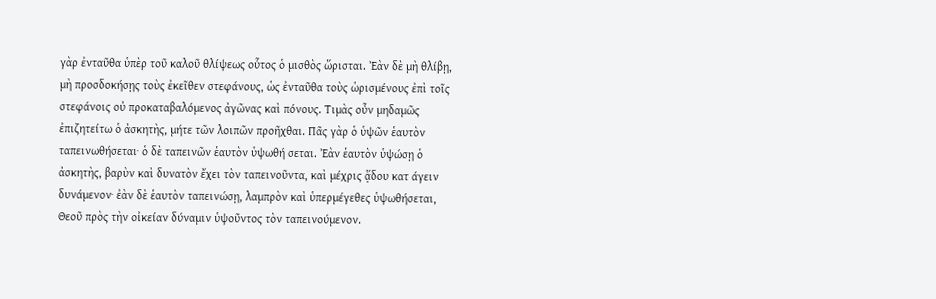γὰρ ἐνταῦθα ὑπὲρ τοῦ καλοῦ θλίψεως οὗτος ὁ μισθὸς ὥρισται. Ἐὰν δὲ μὴ θλίβῃ, μὴ προσδοκήσῃς τοὺς ἐκεῖθεν στεφάνους, ὡς ἐνταῦθα τοὺς ὡρισμένους ἐπὶ τοῖς στεφάνοις οὐ προκαταβαλόμενος ἀγῶνας καὶ πόνους. Τιμὰς οὖν μηδαμῶς ἐπιζητείτω ὁ ἀσκητὴς, μήτε τῶν λοιπῶν προῆχθαι. Πᾶς γὰρ ὁ ὑψῶν ἑαυτὸν ταπεινωθήσεται· ὁ δὲ ταπεινῶν ἑαυτὸν ὑψωθή σεται. Ἐὰν ἑαυτὸν ὑψώσῃ ὁ ἀσκητὴς, βαρὺν καὶ δυνατὸν ἔχει τὸν ταπεινοῦντα, καὶ μέχρις ᾅδου κατ άγειν δυνάμενον· ἐὰν δὲ ἑαυτὸν ταπεινώσῃ, λαμπρὸν καὶ ὑπερμέγεθες ὑψωθήσεται, Θεοῦ πρὸς τὴν οἰκείαν δύναμιν ὑψοῦντος τὸν ταπεινούμενον.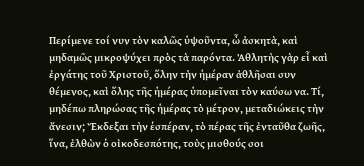Περίμενε τοί νυν τὸν καλῶς ὑψοῦντα, ὦ ἀσκητὰ, καὶ μηδαμῶς μικροψύχει πρὸς τὰ παρόντα. Ἀθλητὴς γὰρ εἶ καὶ ἐργάτης τοῦ Χριστοῦ, ὅλην τὴν ἡμέραν ἀθλῆσαι συν θέμενος, καὶ ὅλης τῆς ἡμέρας ὑπομεῖναι τὸν καύσω να. Τί, μηδέπω πληρώσας τῆς ἡμέρας τὸ μέτρον, μεταδιώκεις τὴν ἄνεσιν; Ἔκδεξαι τὴν ἑσπέραν, τὸ πέρας τῆς ἐνταῦθα ζωῆς, ἵνα, ἐλθὼν ὁ οἰκοδεσπότης, τοὺς μισθούς σοι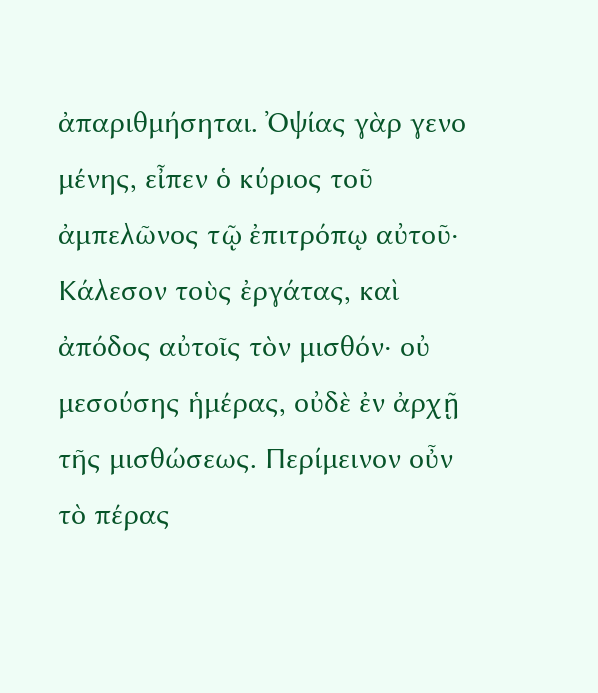ἀπαριθμήσηται. Ὀψίας γὰρ γενο μένης, εἶπεν ὁ κύριος τοῦ ἀμπελῶνος τῷ ἐπιτρόπῳ αὐτοῦ· Κάλεσον τοὺς ἐργάτας, καὶ ἀπόδος αὐτοῖς τὸν μισθόν· οὐ μεσούσης ἡμέρας, οὐδὲ ἐν ἀρχῇ τῆς μισθώσεως. Περίμεινον οὖν τὸ πέρας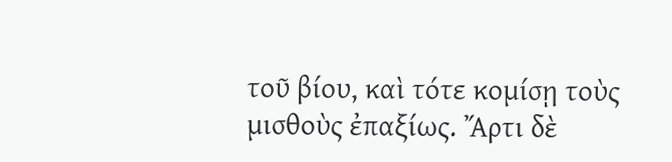τοῦ βίου, καὶ τότε κομίσῃ τοὺς μισθοὺς ἐπαξίως. Ἄρτι δὲ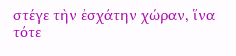στέγε τὴν ἐσχάτην χώραν, ἵνα τότε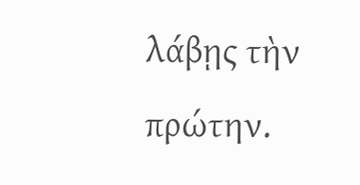λάβῃς τὴν πρώτην.